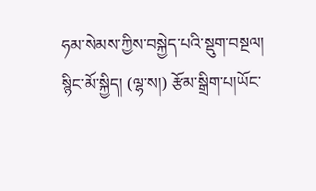ཧམ་སེམས་ཀྱིས་བསྐྱེད་པའི་སྡུག་བསྔལ།
སྙིང་མོ་སྐྱིད། (ལྷ་ས།) རྩོམ་སྒྲིག་པ།ཡོང་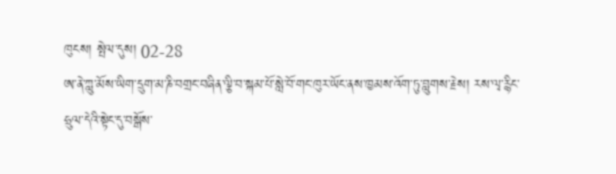ཁུངས། སྤེལ་དུས། 02-28
ཨ་ནེ་ཀླུ་མོས་ཡིག་དྲུག་མ་ཎི་བགྲང་བཞིན་ལྕི་བ་སྐམ་པོ་སླེ་བོ་གང་ཁུར་ཡོང་ནས་ཁྱམས་འོག་ཏུ་བླུགས་རྗེས། རས་ལྭ་རྙིང་ཧྲུལ་དེའི་སྟེང་དུ་བསྒོས་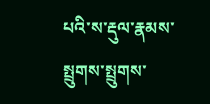པའི་ས་རྡུལ་རྣམས་སྤྲུགས་སྤྲུགས་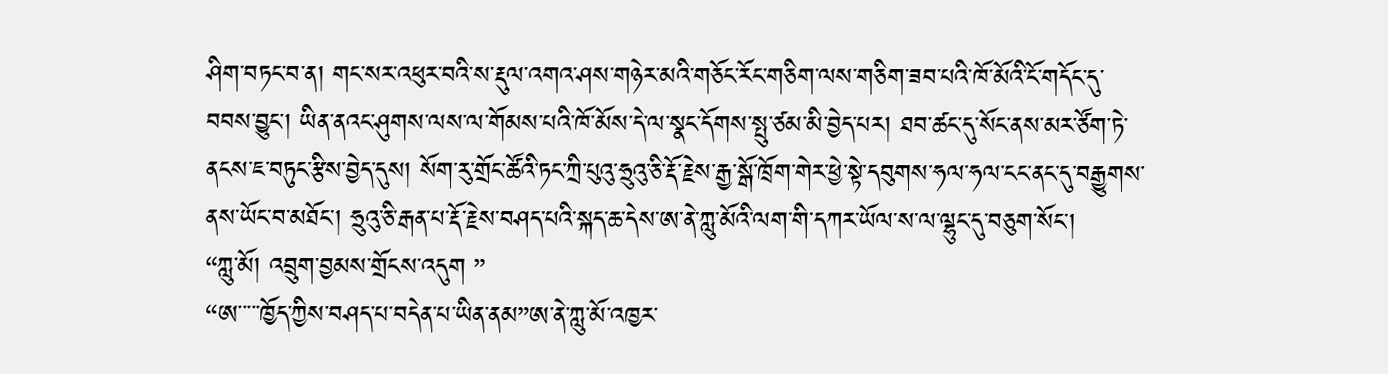ཤིག་བཏང་བ་ན། གང་སར་འཕུར་བའི་ས་རྡུལ་འགའ་ཤས་གཉེར་མའི་གཅོང་རོང་གཅིག་ལས་གཅིག་ཟབ་པའི་ཁོ་མོའི་ངོ་གདོང་དུ་བབས་བྱུང་། ཡིན་ནའང་ཤུགས་ལས་ལ་གོམས་པའི་ཁོ་མོས་དེ་ལ་སྣང་དོགས་སྤུ་ཙམ་མི་བྱེད་པར། ཐབ་ཚང་དུ་སོང་ནས་མར་ཙོག་ཏེ་ནངས་ཇ་བཏུང་རྩིས་བྱེད་དུས། སོག་རུ་གྲོང་ཚོའི་ཏང་ཀྲི་པུའུ་ཧྲུའུ་ཅི་རྡོ་རྗེས་རྒྱ་སྒོ་ཁྲོག་གེར་ཕྱེ་སྟེ་དབུགས་ཧལ་ཧལ་ངང་ནང་དུ་བརྒྱུགས་ནས་ཡོང་བ་མཐོང་། ཧྲུའུ་ཅི་རྒན་པ་རྡོ་རྗེས་བཤད་པའི་སྐད་ཆ་དེས་ཨ་ནེ་ཀླུ་མོའི་ལག་གི་དཀར་ཡོལ་ས་ལ་ལྷུང་དུ་བཅུག་སོང་།
“ཀླུ་མོ། འབྲུག་བྱམས་གྲོངས་འདུག ”
“ཨ་་་་་ཁྱོད་ཀྱིས་བཤད་པ་བདེན་པ་ཡིན་ནམ”ཨ་ནེ་ཀླུ་མོ་འཁྱར་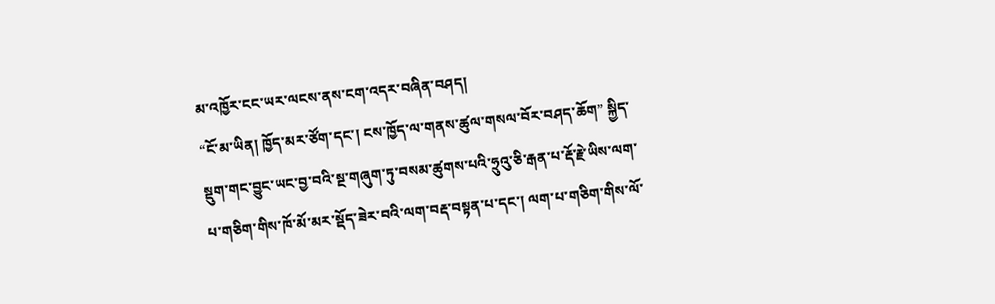མ་འཁྱོར་ངང་ཡར་ལངས་ནས་ངག་འདར་བཞིན་བཤད།
“ངོ་མ་ཡིན། ཁྱོད་མར་ཙོག་དང་། ངས་ཁྱོད་ལ་གནས་ཚུལ་གསལ་བོར་བཤད་ཆོག” སྐྱིད་སྡུག་གང་བྱུང་ཡང་བྱ་བའི་སྔ་གཞུག་ཏུ་བསམ་ཚུགས་པའི་ཧྲུའུ་ཅི་རྒན་པ་རྡོ་རྗེ་ཡིས་ལག་པ་གཅིག་གིས་ཁོ་མོ་མར་སྡོད་ཟེར་བའི་ལག་བརྡ་བསྟན་པ་དང་། ལག་པ་གཅིག་གིས་ལོ་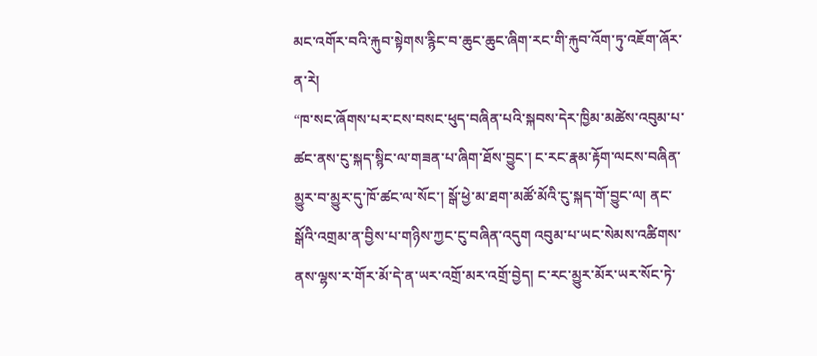མང་འགོར་བའི་རྐུབ་སྟེགས་རྙིང་བ་ཆུང་ཆུང་ཞིག་རང་གི་རྐུབ་འོག་ཏུ་འཇོག་ཞོར་ན་རེ།
“ཁ་སང་ཞོགས་པར་ངས་བསང་ཕུད་བཞིན་པའི་སྐབས་དེར་ཁྱིམ་མཚེས་འབུམ་པ་ཚང་ནས་ངུ་སྐད་སྙིང་ལ་གཟན་པ་ཞིག་ཐོས་བྱུང་། ང་རང་རྣམ་རྟོག་ལངས་བཞིན་མྱུར་བ་མྱུར་དུ་ཁོ་ཚང་ལ་སོང་། སྒོ་ཕྱེ་མ་ཐག་མཚོ་མོའི་ངུ་སྐད་གོ་བྱུང་ལ། ནང་སྒོའི་འགྲམ་ན་བྱིས་པ་གཉིས་ཀྱང་ངུ་བཞིན་འདུག འབུམ་པ་ཡང་སེམས་འཚིགས་ནས་ལྷས་ར་གོར་མོ་དེ་ན་ཡར་འགྲོ་མར་འགྲོ་བྱེད། ང་རང་མྱུར་མོར་ཡར་སོང་ཏེ་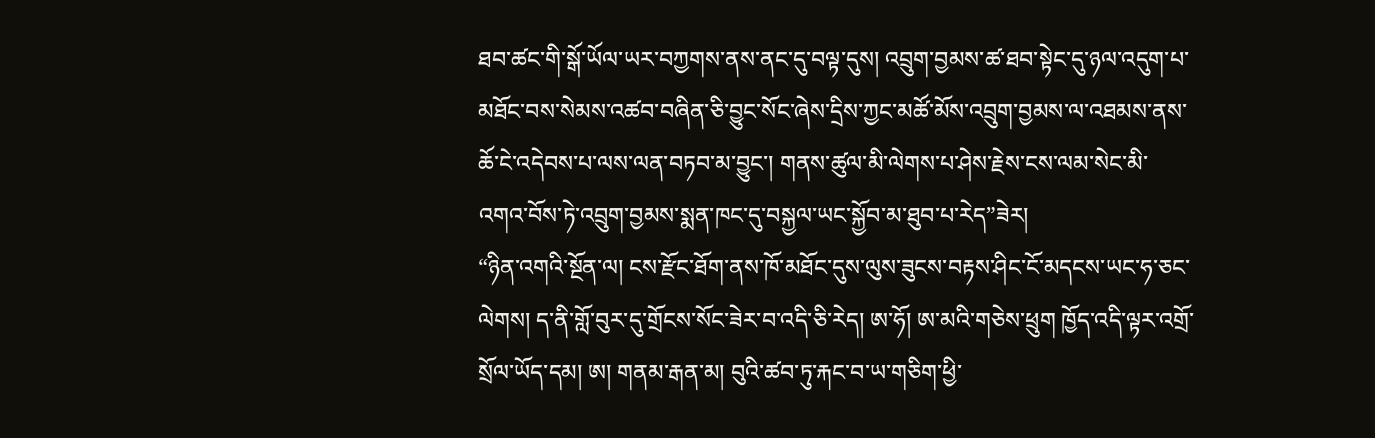ཐབ་ཚང་གི་སྒོ་ཡོལ་ཡར་བཀྱགས་ནས་ནང་དུ་བལྟ་དུས། འབྲུག་བྱམས་ཚ་ཐབ་སྟེང་དུ་ཉལ་འདུག་པ་མཐོང་བས་སེམས་འཚབ་བཞིན་ཅི་བྱུང་སོང་ཞེས་དྲིས་ཀྱང་མཚོ་མོས་འབྲུག་བྱམས་ལ་འཐམས་ནས་ཆོ་ངེ་འདེབས་པ་ལས་ལན་བཏབ་མ་བྱུང་། གནས་ཚུལ་མི་ལེགས་པ་ཤེས་རྗེས་ངས་ལམ་སེང་མི་འགའ་བོས་ཏེ་འབྲུག་བྱམས་སྨན་ཁང་དུ་བསྐྱལ་ཡང་སྐྱོབ་མ་ཐུབ་པ་རེད”ཟེར།
“ཉིན་འགའི་སྔོན་ལ། ངས་རྫོང་ཐོག་ནས་ཁོ་མཐོང་དུས་ལུས་ཟུངས་བརྟས་ཤིང་ངོ་མདངས་ཡང་ཧ་ཅང་ལེགས། ད་ནི་གློ་བུར་དུ་གྲོངས་སོང་ཟེར་བ་འདི་ཅི་རེད། ཨ་ཧོ། ཨ་མའི་གཅེས་ཕྲུག ཁྱོད་འདི་ལྟར་འགྲོ་སྲོལ་ཡོད་དམ། ཨ། གནམ་རྒན་མ། བུའི་ཚབ་ཏུ་རྐང་བ་ཡ་གཅིག་ཕྱི་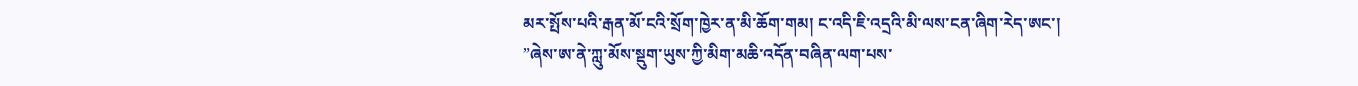མར་སྤོས་པའི་རྒན་མོ་ངའི་སྲོག་ཁྱེར་ན་མི་ཆོག་གམ། ང་འདི་ཇི་འདྲའི་མི་ལས་ངན་ཞིག་རེད་ཨང་། ”ཞེས་ཨ་ནེ་ཀླུ་མོས་སྡུག་ཡུས་ཀྱི་མིག་མཆི་འདོན་བཞིན་ལག་པས་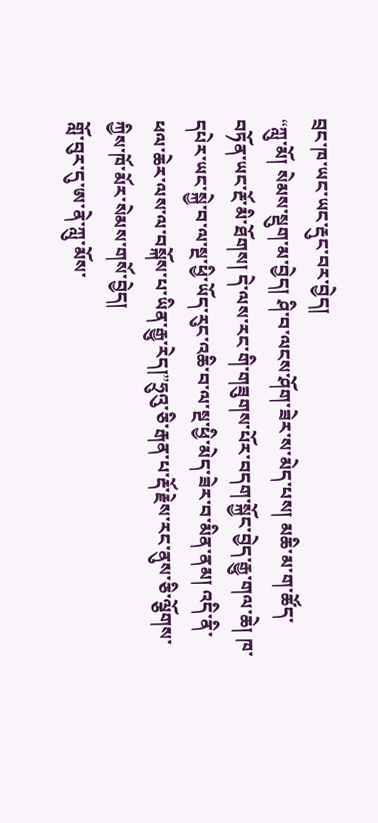བྲང་ཁ་ཡང་ཡང་རྡུང་བར་བྱེད།
“ཀླུ་མོ། སེམས་སྡུག་མ་བྱེད། ཤི་བ་ལངས་ཤོག་ཟེར་ས་མེད་པས། མཆི་མ་ག་ཚོད་བཏོན་ཡང་རྔོ་མི་ཐོགས། དེ་ལས་རང་གི་གཟུགས་པོར་བདག་སྐྱོང་བྱེད་རྒྱུ་གལ་ཆེ། ཁ་དཔེར་ཡང་སྐྱེ་བ་ལ་སྔ་ཕྱི་ཡོད་རུང་འཆི་བ་ལ་སྔ་ཕྱི་མེད་ཟེར་བ་མིན་ནམ། འདི་ནི་ཕལ་ཆེར་ལས་ལ་བསྐོས་པ་ཡིན་རྒྱུ་རེད།”ཧྲུའུ་ཅི་རྒན་པ་རྡོ་རྗེས་རང་ནུས་ཅི་ལྕོགས་ཀྱིས་ཁོ་མོར་སེམས་གསོ་བྱེད།
གློ་བུར་དུ་ཨ་ནེ་ཀླུ་མོས་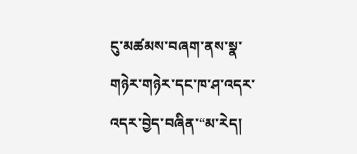ངུ་མཚམས་བཞག་ནས་སྣ་གཉེར་གཉེར་དང་ཁ་ཤ་འདར་འདར་བྱེད་བཞིན་“མ་རེད།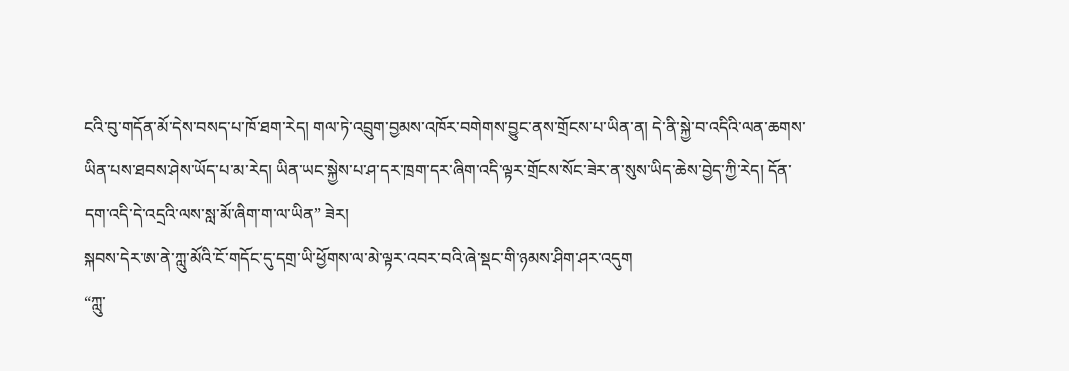ངའི་བུ་གདོན་མོ་དེས་བསད་པ་ཁོ་ཐག་རེད། གལ་ཏེ་འབྲུག་བྱམས་འཁོར་བགེགས་བྱུང་ནས་གྲོངས་པ་ཡིན་ན། དེ་ནི་སྐྱེ་བ་འདིའི་ལན་ཆགས་ཡིན་པས་ཐབས་ཤེས་ཡོད་པ་མ་རེད། ཡིན་ཡང་སྐྱེས་པ་ཤ་དར་ཁྲག་དར་ཞིག་འདི་ལྟར་གྲོངས་སོང་ཟེར་ན་སུས་ཡིད་ཆེས་བྱེད་ཀྱི་རེད། དོན་དག་འདི་དེ་འདྲའི་ལས་སླ་མོ་ཞིག་ག་ལ་ཡིན” ཟེར།
སྐབས་དེར་ཨ་ནེ་ཀླུ་མོའི་ངོ་གདོང་དུ་དགྲ་ཡི་ཕྱོགས་ལ་མེ་ལྟར་འབར་བའི་ཞེ་སྡང་གི་ཉམས་ཤིག་ཤར་འདུག
“ཀླུ་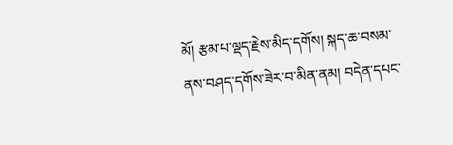མོ། རྩམ་པ་ལྡད་རྗེས་མིད་དགོས། སྐད་ཆ་བསམ་ནས་བཤད་དགོས་ཟེར་བ་མིན་ནམ། བདེན་དཔང་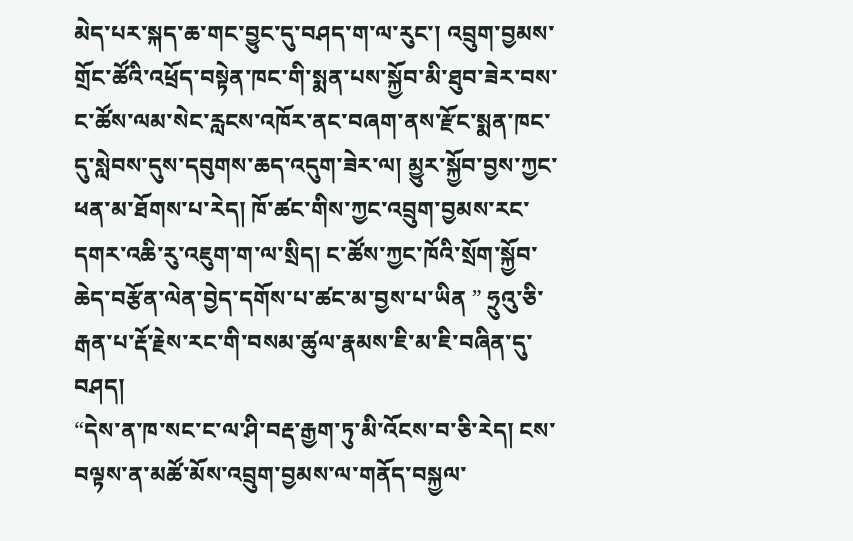མེད་པར་སྐད་ཆ་གང་བྱུང་དུ་བཤད་ག་ལ་རུང་། འབྲུག་བྱམས་གྲོང་ཚོའི་འཕྲོད་བསྟེན་ཁང་གི་སྨན་པས་སྐྱོབ་མི་ཐུབ་ཟེར་བས་ང་ཚོས་ལམ་སེང་རླངས་འཁོར་ནང་བཞག་ནས་རྫོང་སྨན་ཁང་དུ་སླེབས་དུས་དབུགས་ཆད་འདུག་ཟེར་ལ། མྱུར་སྐྱོབ་བྱས་ཀྱང་ཕན་མ་ཐོགས་པ་རེད། ཁོ་ཚང་གིས་ཀྱང་འབྲུག་བྱམས་རང་དགར་འཆི་རུ་འཇུག་ག་ལ་སྲིད། ང་ཚོས་ཀྱང་ཁོའི་སྲོག་སྐྱོབ་ཆེད་བརྩོན་ལེན་བྱེད་དགོས་པ་ཚང་མ་བྱས་པ་ཡིན ” ཧྲུའུ་ཅི་རྒན་པ་རྡོ་རྗེས་རང་གི་བསམ་ཚུལ་རྣམས་ཇི་མ་ཇི་བཞིན་དུ་བཤད།
“དེས་ན་ཁ་སང་ང་ལ་ཤི་བརྡ་རྒྱག་ཏུ་མི་འོངས་བ་ཅི་རེད། ངས་བལྟས་ན་མཚོ་མོས་འབྲུག་བྱམས་ལ་གནོད་བསྐྱལ་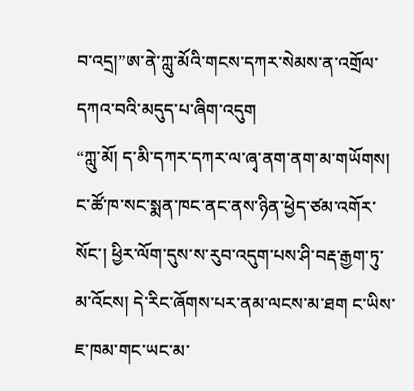བ་འདྲ།”ཨ་ནེ་ཀླུ་མོའི་གངས་དཀར་སེམས་ན་འགྲོལ་དཀའ་བའི་མདུད་པ་ཞིག་འདུག
“ཀླུ་མོ། ད་མི་དཀར་དཀར་ལ་ཞྭ་ནག་ནག་མ་གཡོགས། ང་ཚོ་ཁ་སང་སྨན་ཁང་ནང་ནས་ཉིན་ཕྱེད་ཙམ་འགོར་སོང་། ཕྱིར་ལོག་དུས་ས་རུབ་འདུག་པས་ཤི་བརྡ་རྒྱག་ཏུ་མ་འོངས། དེ་རིང་ཞོགས་པར་ནམ་ལངས་མ་ཐག ང་ཡིས་ཇ་ཁམ་གང་ཡང་མ་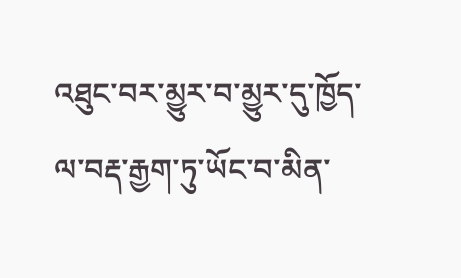འཐུང་བར་མྱུར་བ་མྱུར་དུ་ཁྱོད་ལ་བརྡ་རྒྱག་ཏུ་ཡོང་བ་མིན་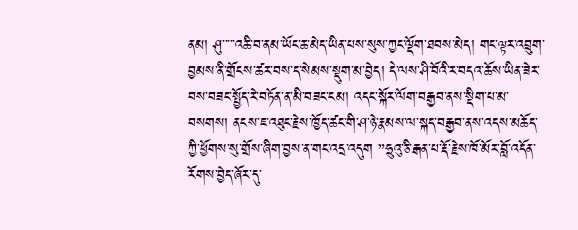ནམ། ཤུ་་་་་འཆི་བ་ནམ་ཡོང་ཆ་མེད་ཡིན་པས་སུས་ཀྱང་ལྡོག་ཐབས་མེད། གང་ལྟར་འབྲུག་བྱམས་ནི་གྲོངས་ཚར་བས་ད་སེམས་སྡུག་མ་བྱེད། དེ་ལས་ཤི་བོའི་ར་བདའ་ཆོས་ཡིན་ཟེར་བས་བཟང་སྤྱོད་རེ་བཏོན་ན་མི་བཟང་ངམ། འདང་སྐོར་ལོག་བརྒྱབ་ནས་སྡིག་པ་མ་བསགས། ནངས་ཇ་འཐུང་རྗེས་ཁྱོད་ཚང་གི་ཤ་ཉེ་རྣམས་ལ་སྐད་བརྒྱབ་ནས་འདས་མཆོད་ཀྱི་ཕྱོགས་སུ་གྲོས་ཞིག་བྱས་ན་གང་འདྲ་འདུག ”ཧྲུའུ་ཅི་རྒན་པ་རྡོ་རྗེས་ཁོ་མོར་བློ་འདོན་རོགས་བྱེད་ཞོར་དུ་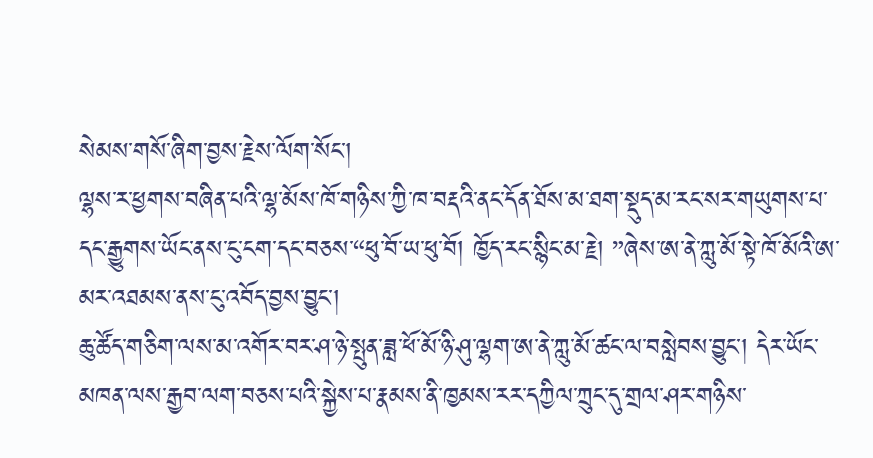སེམས་གསོ་ཞིག་བྱས་རྗེས་ལོག་སོང་།
ལྷས་ར་ཕྱགས་བཞིན་པའི་ལྷ་མོས་ཁོ་གཉིས་ཀྱི་ཁ་བརྡའི་ནང་དོན་ཐོས་མ་ཐག་སྡུད་མ་རང་སར་གཡུགས་པ་དང་རྒྱུགས་ཡོང་ནས་ངུ་ངག་དང་བཅས་“ཕུ་བོ་ཡ་ཕུ་བོ། ཁྱོད་རང་སྙིང་མ་རྗེ། ”ཞེས་ཨ་ནེ་ཀླུ་མོ་སྟེ་ཁོ་མོའི་ཨ་མར་འཐམས་ནས་ངུ་འབོད་བྱས་བྱུང་།
ཆུ་ཚོད་གཅིག་ལས་མ་འགོར་བར་ཤ་ཉེ་སྤུན་ཟླ་ཕོ་མོ་ཉི་ཤུ་ལྷག་ཨ་ནེ་ཀླུ་མོ་ཚང་ལ་བསླེབས་བྱུང་། དེར་ཡོང་མཁན་ལས་རྒྱབ་ལག་བཅས་པའི་སྐྱེས་པ་རྣམས་ནི་ཁྱམས་རར་དཀྱིལ་ཀྲུང་དུ་གྲལ་ཤར་གཉིས་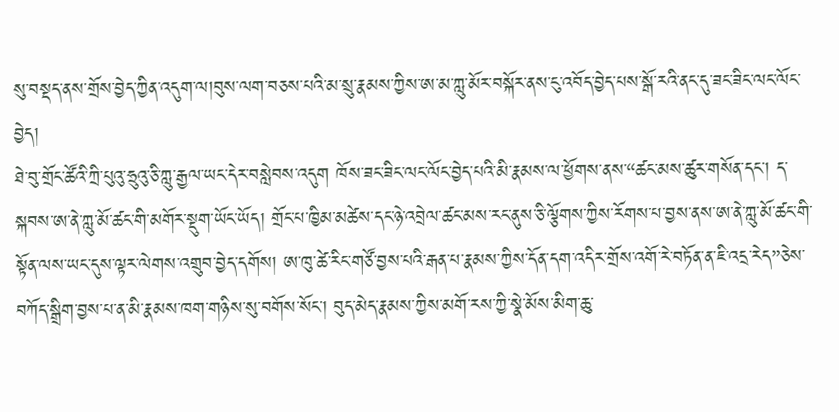སུ་བསྡད་ནས་གྲོས་བྱེད་ཀྱིན་འདུག་ལ།བུས་ལག་བཅས་པའི་མ་སྲུ་རྣམས་ཀྱིས་ཨ་མ་ཀླུ་མོར་བསྐོར་ནས་ངུ་འབོད་བྱེད་པས་སྒོ་རའི་ནང་དུ་ཟང་ཟིང་ལང་ལོང་བྱེད།
ཐེ་བུ་གྲོང་ཚོའི་ཀྲི་པུའུ་ཧྲུའུ་ཅི་ཀླུ་རྒྱལ་ཡང་དེར་བསླེབས་འདུག ཁོས་ཟང་ཟིང་ལང་ལོང་བྱེད་པའི་མི་རྣམས་ལ་ཕྱོགས་ནས་“ཚང་མས་ཚུར་གསོན་དང་། ད་སྐབས་ཨ་ནེ་ཀླུ་མོ་ཚང་གི་མགོར་སྡུག་ཡོང་ཡོད། གྲོང་པ་ཁྱིམ་མཚེས་དང་ཉེ་འབྲེལ་ཚང་མས་རང་ནུས་ཅི་ལྕོགས་ཀྱིས་རོགས་པ་བྱས་ནས་ཨ་ནེ་ཀླུ་མོ་ཚང་གི་སྟོན་ལས་ཡང་དུས་ལྟར་ལེགས་འགྲུབ་བྱེད་དགོས། ཨ་ཁུ་ཚེ་རིང་གཙོ་བྱས་པའི་རྒན་པ་རྣམས་ཀྱིས་དོན་དག་འདིར་གྲོས་འགོ་རེ་བཏོན་ན་ཇི་འདྲ་རེད”ཅེས་བཀོད་སྒྲིག་བྱས་པ་ན་མི་རྣམས་ཁག་གཉིས་སུ་བགོས་སོང་། བུད་མེད་རྣམས་ཀྱིས་མགོ་རས་ཀྱི་སྣེ་མོས་མིག་ཆུ་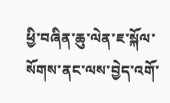ཕྱི་བཞིན་ཆུ་ལེན་ཇ་སྐོལ་སོགས་ནང་ལས་བྱེད་འགོ་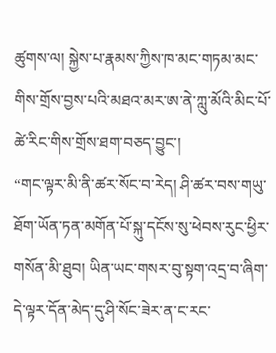ཚུགས་ལ། སྐྱེས་པ་རྣམས་ཀྱིས་ཁ་མང་གཏམ་མང་གིས་གྲོས་བྱས་པའི་མཐའ་མར་ཨ་ནེ་ཀླུ་མོའི་མིང་པོ་ཚེ་རིང་གིས་གྲོས་ཐག་བཅད་བྱུང་།
“གང་ལྟར་མི་ནི་ཚར་སོང་བ་རེད། ཤི་ཚར་བས་གཡུ་ཐོག་ཡོན་ཏན་མགོན་པོ་སྐུ་དངོས་སུ་ཕེབས་རུང་ཕྱིར་གསོན་མི་ཐུབ། ཡིན་ཡང་གསར་བུ་སྟག་འདྲ་བ་ཞིག་དེ་ལྟར་དོན་མེད་དུ་ཤི་སོང་ཟེར་ན་ང་རང་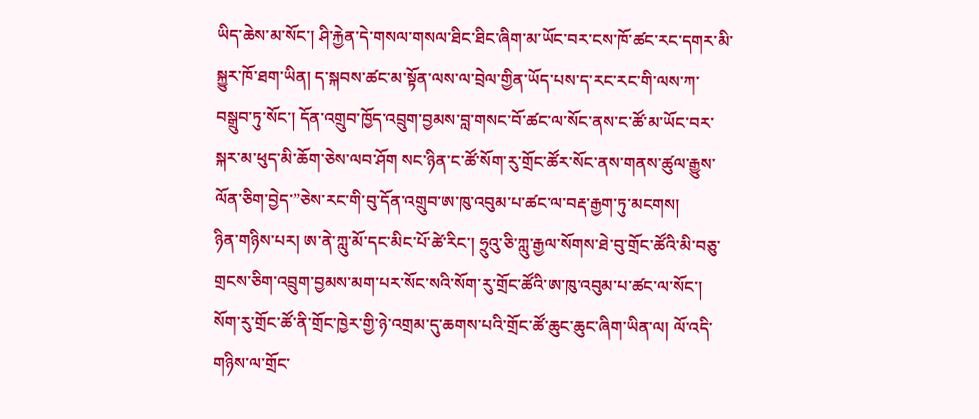ཡིད་ཆེས་མ་སོང་། ཤི་རྐྱེན་དེ་གསལ་གསལ་ཐིང་ཐིང་ཞིག་མ་ཡོང་བར་ངས་ཁོ་ཚང་རང་དགར་མི་སྐྱུར་ཁོ་ཐག་ཡིན། ད་སྐབས་ཚང་མ་སྟོན་ལས་ལ་བྲེལ་གྱིན་ཡོད་པས་ད་རང་རང་གི་ལས་ཀ་བསྒྲུབ་ཏུ་སོང་། དོན་འགྲུབ་ཁྱོད་འབྲུག་བྱམས་བླ་གསང་བོ་ཚང་ལ་སོང་ནས་ང་ཚོ་མ་ཡོང་བར་སྐར་མ་ཕུད་མི་ཆོག་ཅེས་ལབ་ཤོག སང་ཉིན་ང་ཚོ་སོག་རུ་གྲོང་ཚོར་སོང་ནས་གནས་ཚུལ་རྒྱུས་ལོན་ཅིག་བྱེད་”ཅེས་རང་གི་བུ་དོན་འགྲུབ་ཨ་ཁུ་འབུམ་པ་ཚང་ལ་བརྡ་རྒྱག་ཏུ་མངགས།
ཉིན་གཉིས་པར། ཨ་ནེ་ཀླུ་མོ་དང་མིང་པོ་ཚེ་རིང་། ཧྲུའུ་ཅི་ཀླུ་རྒྱལ་སོགས་ཐེ་བུ་གྲོང་ཚོའི་མི་བཅུ་གྲངས་ཅིག་འབྲུག་བྱམས་མག་པར་སོང་སའི་སོག་རུ་གྲོང་ཚོའི་ཨ་ཁུ་འབུམ་པ་ཚང་ལ་སོང་།
སོག་རུ་གྲོང་ཚོ་ནི་གྲོང་ཁྱེར་གྱི་ཉེ་འགྲམ་དུ་ཆགས་པའི་གྲོང་ཚོ་ཆུང་ཆུང་ཞིག་ཡིན་ལ། ལོ་འདི་གཉིས་ལ་གྲོང་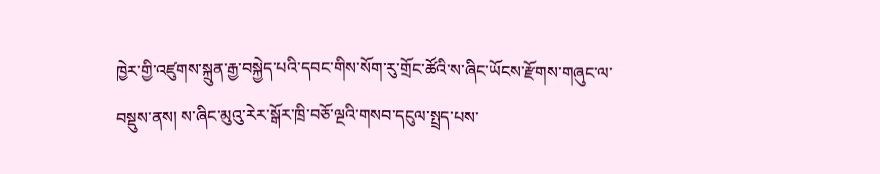ཁྱེར་གྱི་འཛུགས་སྐྲུན་རྒྱ་བསྐྱེད་པའི་དབང་གིས་སོག་རུ་གྲོང་ཚོའི་ས་ཞིང་ཡོངས་རྫོགས་གཞུང་ལ་བསྡུས་ནས། ས་ཞིང་མུའུ་རེར་སྒོར་ཁྲི་བཅོ་ལྔའི་གསབ་དངུལ་སྤྲད་པས་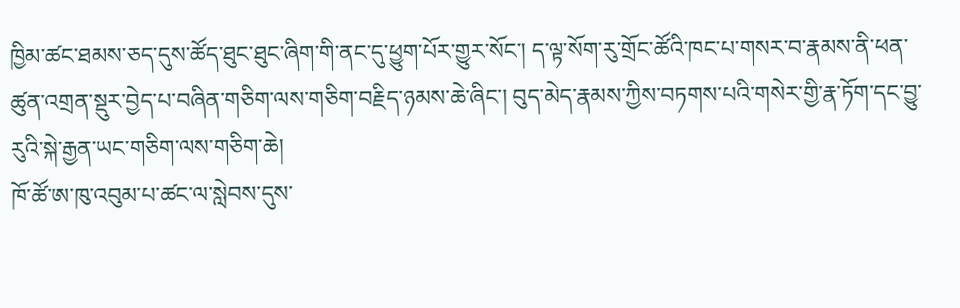ཁྱིམ་ཚང་ཐམས་ཅད་དུས་ཚོད་ཐུང་ཐུང་ཞིག་གི་ནང་དུ་ཕྱུག་པོར་གྱུར་སོང་། ད་ལྟ་སོག་རུ་གྲོང་ཚོའི་ཁང་པ་གསར་བ་རྣམས་ནི་ཕན་ཚུན་འགྲན་སྡུར་བྱེད་པ་བཞིན་གཅིག་ལས་གཅིག་བརྗིད་ཉམས་ཆེ་ཞིང་། བུད་མེད་རྣམས་ཀྱིས་བཏགས་པའི་གསེར་གྱི་རྣ་ཏོག་དང་བྱུ་རུའི་སྐེ་རྒྱན་ཡང་གཅིག་ལས་གཅིག་ཆེ།
ཁོ་ཚོ་ཨ་ཁུ་འབུམ་པ་ཚང་ལ་སླེབས་དུས་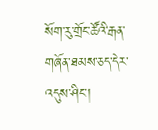སོག་རུ་གྲོང་ཚོའི་རྒན་གཞོན་ཐམས་ཅད་དེར་འདུས་ཤིང་།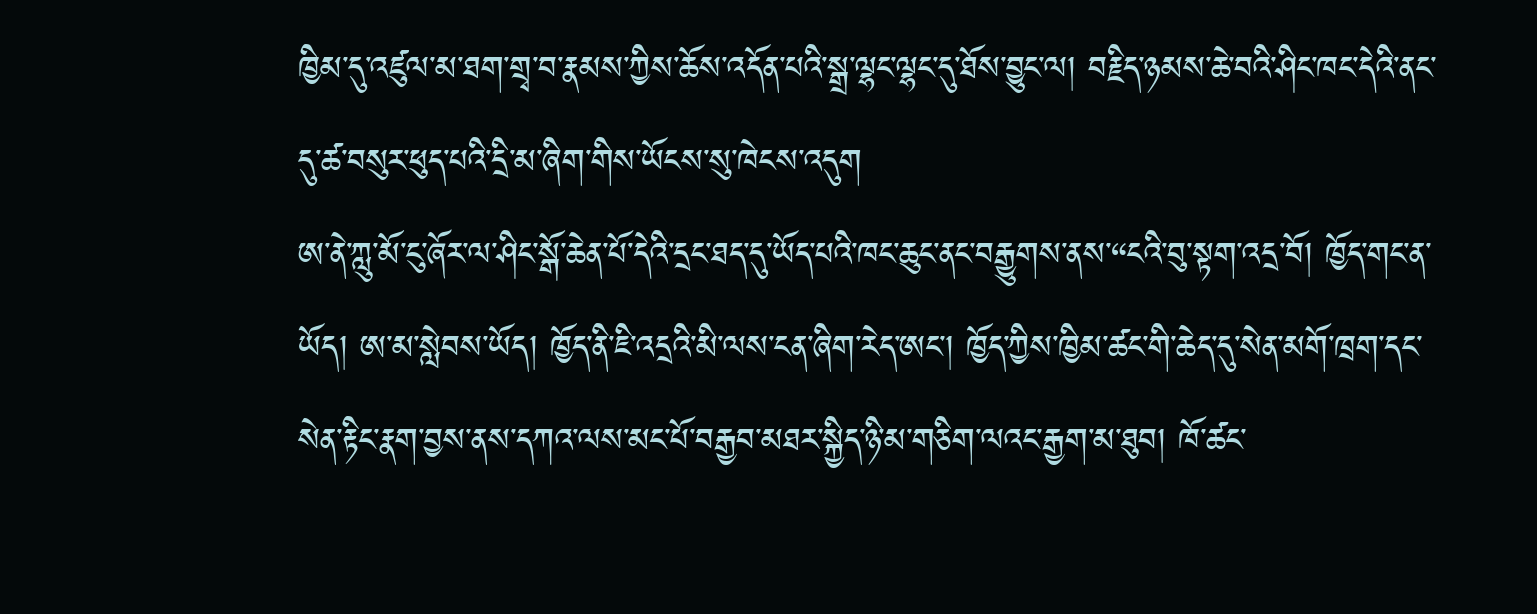ཁྱིམ་དུ་འཛུལ་མ་ཐག་གྲྭ་བ་རྣམས་ཀྱིས་ཆོས་འདོན་པའི་སྒྲ་ལྷང་ལྷང་དུ་ཐོས་བྱུང་ལ། བརྗིད་ཉམས་ཆེ་བའི་ཤིང་ཁང་དེའི་ནང་དུ་ཚ་བསུར་ཕུད་པའི་དྲི་མ་ཞིག་གིས་ཡོངས་སུ་ཁེངས་འདུག
ཨ་ནེ་ཀླུ་མོ་ངུ་ཞོར་ལ་ཤིང་སྒོ་ཆེན་པོ་དེའི་དྲང་ཐད་དུ་ཡོད་པའི་ཁང་ཆུང་ནང་བརྒྱུགས་ནས་“ངའི་བུ་སྟག་འདྲ་བོ། ཁྱོད་གང་ན་ཡོད། ཨ་མ་སླེབས་ཡོད། ཁྱོད་ནི་ཇི་འདྲའི་མི་ལས་ངན་ཞིག་རེད་ཨང་། ཁྱོད་ཀྱིས་ཁྱིམ་ཚང་གི་ཆེད་དུ་སེན་མགོ་ཁྲག་དང་སེན་རྟིང་རྣག་བྱས་ནས་དཀའ་ལས་མང་པོ་བརྒྱབ་མཐར་སྐྱིད་ཉི་མ་གཅིག་ལའང་རྒྱག་མ་ཐུབ། ཁོ་ཚང་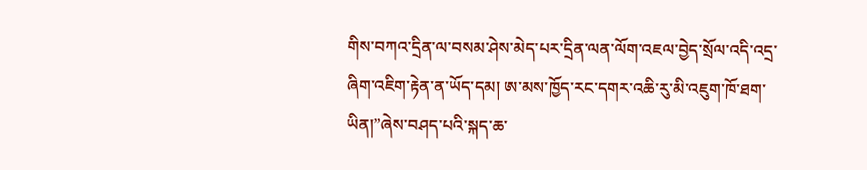གིས་བཀའ་དྲིན་ལ་བསམ་ཤེས་མེད་པར་དྲིན་ལན་ལོག་འཇལ་བྱེད་སྲོལ་འདི་འདྲ་ཞིག་འཇིག་རྟེན་ན་ཡོད་དམ། ཨ་མས་ཁྱོད་རང་དགར་འཆི་རུ་མི་འཇུག་ཁོ་ཐག་ཡིན།”ཞེས་བཤད་པའི་སྐད་ཆ་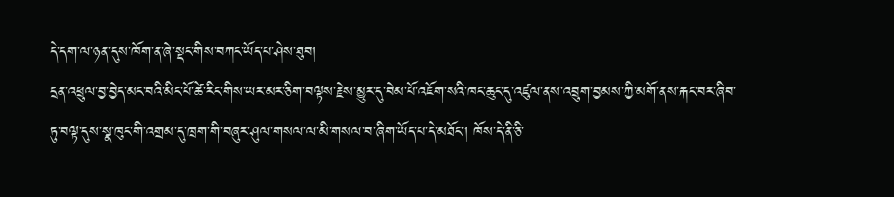དེ་དག་ལ་ཉན་དུས་ཁོག་ན་ཞེ་སྡང་གིས་བཀང་ཡོད་པ་ཤེས་ཐུབ།
དྲན་འཕྲུལ་བྱ་བྱེད་མང་བའི་མིང་པོ་ཚེ་རིང་གིས་ཡར་མར་ཅིག་བལྟས་རྗེས་མྱུར་དུ་བེམ་པོ་འཇོག་སའི་ཁང་ཆུང་དུ་འཛུལ་ནས་འབྲུག་བྱམས་ཀྱི་མགོ་ནས་རྐང་བར་ཞིབ་ཏུ་བལྟ་དུས་སྣ་ཁུང་གི་འགྲམ་དུ་ཁྲག་གི་བཞུར་ཤུལ་གསལ་ལ་མི་གསལ་བ་ཞིག་ཡོད་པ་དེ་མཐོང་། ཁོས་དེ་ནི་ཅི་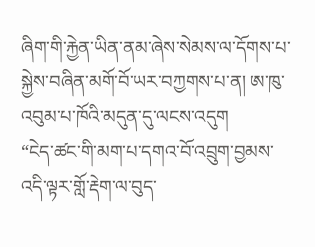ཞིག་གི་རྐྱེན་ཡིན་ནམ་ཞེས་སེམས་ལ་དོགས་པ་སྐྱེས་བཞིན་མགོ་བོ་ཡར་བཀྱགས་པ་ན། ཨ་ཁུ་འབུམ་པ་ཁོའི་མདུན་དུ་ལངས་འདུག
“ངེད་ཚང་གི་མག་པ་དགའ་བོ་འབྲུག་བྱམས་འདི་ལྟར་གློ་རྡེག་ལ་བུད་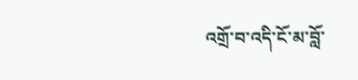འགྲོ་བ་འདི་ངོ་མ་བློ་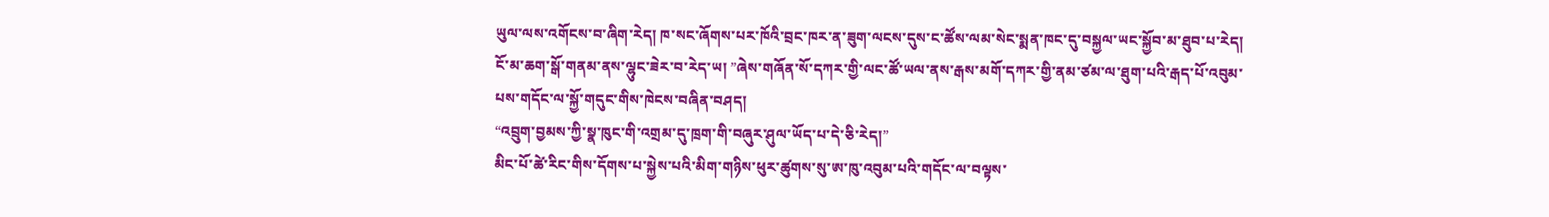ཡུལ་ལས་འགོངས་བ་ཞིག་རེད། ཁ་སང་ཞོགས་པར་ཁོའི་བྲང་ཁར་ན་ཟུག་ལངས་དུས་ང་ཚོས་ལམ་སེང་སྨན་ཁང་དུ་བསྐྱལ་ཡང་སྐྱོབ་མ་ཐུབ་པ་རེད། ངོ་མ་ཆག་སྒོ་གནམ་ནས་ལྷུང་ཟེར་བ་རེད་ཡ། ”ཞེས་གཞོན་སོ་དཀར་གྱི་ལང་ཚོ་ཡལ་ནས་རྒས་མགོ་དཀར་གྱི་ནམ་ཙམ་ལ་ཐུག་པའི་རྒད་པོ་འབུམ་པས་གདོང་ལ་སྐྱོ་གདུང་གིས་ཁེངས་བཞིན་བཤད།
“འབྲུག་བྱམས་ཀྱི་སྣ་ཁུང་གི་འགྲམ་དུ་ཁྲག་གི་བཞུར་ཤུལ་ཡོད་པ་དེ་ཅི་རེད།”
མིང་པོ་ཚེ་རིང་གིས་དོགས་པ་སྐྱེས་པའི་མིག་གཉིས་ཕུར་ཚུགས་སུ་ཨ་ཁུ་འབུམ་པའི་གདོང་ལ་བལྟས་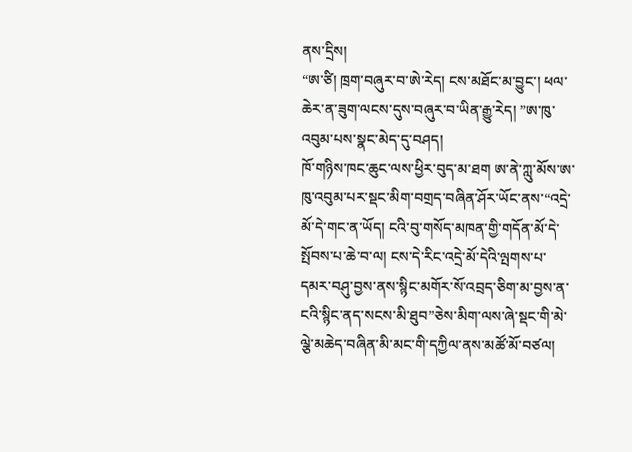ནས་དྲིས།
“ཨ་ཙི། ཁྲག་བཞུར་བ་ཨེ་རེད། ངས་མཐོང་མ་བྱུང་། ཕལ་ཆེར་ན་ཟུག་ལངས་དུས་བཞུར་བ་ཡིན་རྒྱུ་རེད། ”ཨ་ཁུ་འབུམ་པས་སྣང་མེད་དུ་བཤད།
ཁོ་གཉིས་ཁང་ཆུང་ལས་ཕྱིར་བུད་མ་ཐག ཨ་ནེ་ཀླུ་མོས་ཨ་ཁུ་འབུམ་པར་སྡང་མིག་བགྲད་བཞིན་ཤོར་ཡོང་ནས་“འདྲེ་མོ་དེ་གང་ན་ཡོད། ངའི་བུ་གསོད་མཁན་གྱི་གདོན་མོ་དེ་སྤོབས་པ་ཆེ་བ་ལ། ངས་དེ་རིང་འདྲེ་མོ་དེའི་ལྤགས་པ་དམར་བཤུ་བྱས་ནས་སྙིང་མགོར་སོ་འབྲད་ཅིག་མ་བྱས་ན་ངའི་སྙིང་ནད་སངས་མི་ཐུབ”ཅེས་མིག་ལས་ཞེ་སྡང་གི་མེ་ལྕེ་མཆེད་བཞིན་མི་མང་གི་དཀྱིལ་ནས་མཚོ་མོ་བཙལ།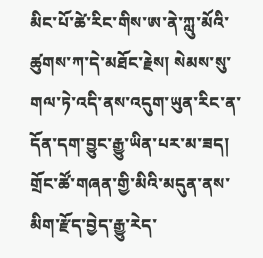མིང་པོ་ཚེ་རིང་གིས་ཨ་ནེ་ཀླུ་མོའི་ཚུགས་ཀ་དེ་མཐོང་རྗེས། སེམས་སུ་གལ་ཏེ་འདི་ནས་འདུག་ཡུན་རིང་ན་དོན་དག་བྱུང་རྒྱུ་ཡིན་པར་མ་ཟད། གྲོང་ཚོ་གཞན་གྱི་མིའི་མདུན་ནས་མིག་རྫོད་བྱེད་རྒྱུ་རེད་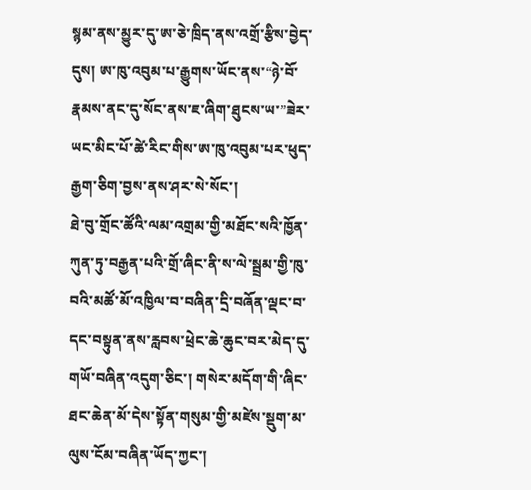སྙམ་ནས་མྱུར་དུ་ཨ་ཅེ་ཁྲིད་ནས་འགྲོ་རྩིས་བྱེད་དུས། ཨ་ཁུ་འབུམ་པ་རྒྱུགས་ཡོང་ནས་“ཉེ་བོ་རྣམས་ནང་དུ་སོང་ནས་ཇ་ཞིག་ཐུངས་ཡ་”ཟེར་ཡང་མིང་པོ་ཚེ་རིང་གིས་ཨ་ཁུ་འབུམ་པར་ཕུད་རྒྱག་ཅིག་བྱས་ནས་ཤར་སེ་སོང་།
ཐེ་བུ་གྲོང་ཚོའི་ལམ་འགྲམ་གྱི་མཐོང་སའི་ཁྱོན་ཀུན་ཏུ་བརྒྱན་པའི་གྲོ་ཞིང་ནི་ས་ལེ་སྦྲམ་གྱི་ཁུ་བའི་མཚོ་མོ་འཁྱིལ་བ་བཞིན་དྲི་བཞོན་ལྡང་བ་དང་བསྟུན་ནས་རླབས་ཕྲེང་ཆེ་ཆུང་བར་མེད་དུ་གཡོ་བཞིན་འདུག་ཅིང་། གསེར་མདོག་གི་ཞིང་ཐང་ཆེན་མོ་དེས་སྟོན་གསུམ་གྱི་མཛེས་སྡུག་མ་ལུས་ངོམ་བཞིན་ཡོད་ཀྱང་།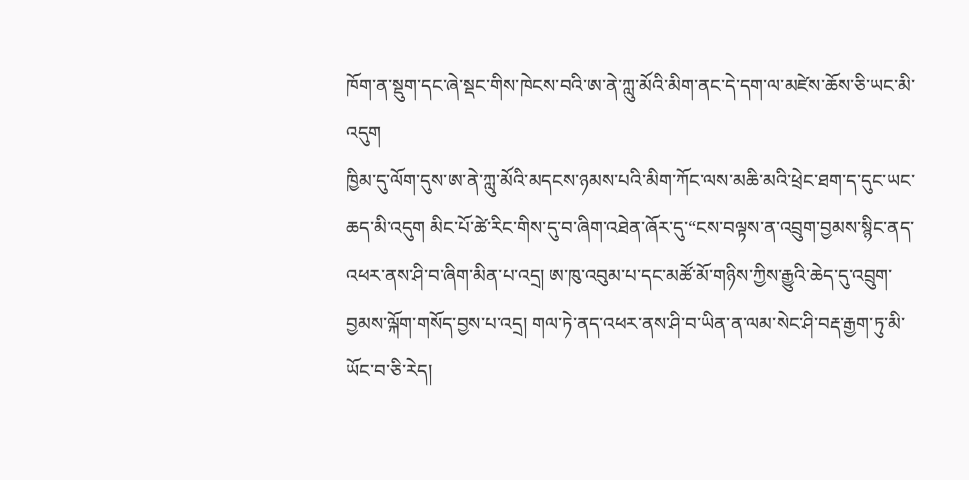ཁོག་ན་སྡུག་དང་ཞེ་སྡང་གིས་ཁེངས་བའི་ཨ་ནེ་ཀླུ་མོའི་མིག་ནང་དེ་དག་ལ་མཛེས་ཆོས་ཅི་ཡང་མི་འདུག
ཁྱིམ་དུ་ལོག་དུས་ཨ་ནེ་ཀླུ་མོའི་མདངས་ཉམས་པའི་མིག་ཀོང་ལས་མཆི་མའི་ཕྲེང་ཐག་ད་དུང་ཡང་ཆད་མི་འདུག མིང་པོ་ཚེ་རིང་གིས་དུ་བ་ཞིག་འཐེན་ཞོར་དུ་“ངས་བལྟས་ན་འབྲུག་བྱམས་སྙིང་ནད་འཕར་ནས་ཤི་བ་ཞིག་མིན་པ་འདྲ། ཨ་ཁུ་འབུམ་པ་དང་མཚོ་མོ་གཉིས་ཀྱིས་རྒྱུའི་ཆེད་དུ་འབྲུག་བྱམས་ལྐོག་གསོད་བྱས་པ་འདྲ། གལ་ཏེ་ནད་འཕར་ནས་ཤི་བ་ཡིན་ན་ལམ་སེང་ཤི་བརྡ་རྒྱག་ཏུ་མི་ཡོང་བ་ཅི་རེད།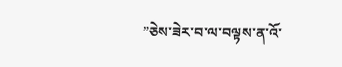”ཅེས་ཟེར་བ་ལ་བལྟས་ན་འོ་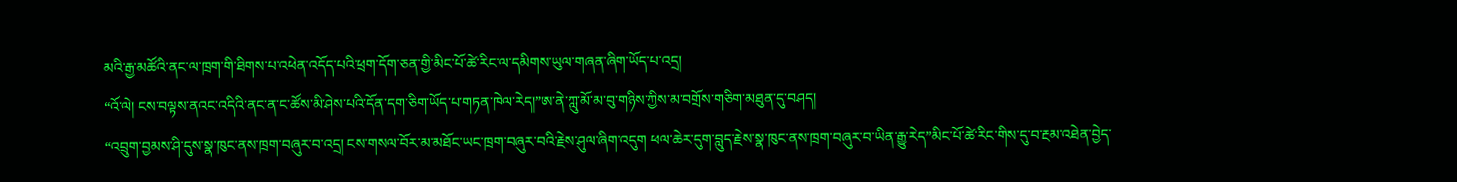མའི་རྒྱ་མཚོའི་ནང་ལ་ཁྲག་གི་ཐིགས་པ་འཕེན་འདོད་པའི་ཕྲག་དོག་ཅན་གྱི་མིང་པོ་ཚེ་རིང་ལ་དམིགས་ཡུལ་གཞན་ཞིག་ཡོད་པ་འདྲ།
“འོ་ལེ། ངས་བལྟས་ནའང་འདིའི་ནང་ན་ང་ཚོས་མི་ཤེས་པའི་དོན་དག་ཅིག་ཡོད་པ་གཏན་ཁེལ་རེད།”ཨ་ནེ་ཀླུ་མོ་མ་བུ་གཉིས་ཀྱིས་མ་བགྲོས་གཅིག་མཐུན་དུ་བཤད།
“འབྲུག་བྱམས་ཤི་དུས་སྣ་ཁུང་ནས་ཁྲག་བཞུར་བ་འདྲ། ངས་གསལ་བོར་མ་མཐོང་ཡང་ཁྲག་བཞུར་བའི་རྗེས་ཤུལ་ཞིག་འདུག ཕལ་ཆེར་དུག་བླུད་རྗེས་སྣ་ཁུང་ནས་ཁྲག་བཞུར་བ་ཡིན་རྒྱུ་རེད”མིང་པོ་ཚེ་རིང་གིས་དུ་བ་རྔམ་འཐེན་བྱེད་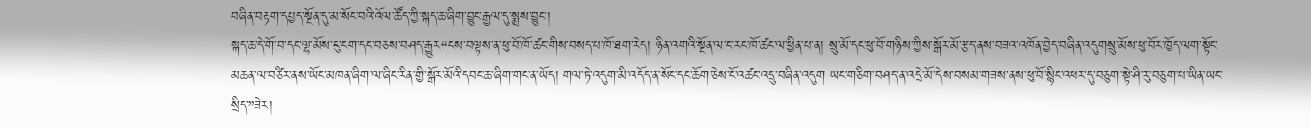བཞིན་བརྟག་དཔྱད་སྔོན་དུ་མ་སོང་བའི་འོལ་ཚོད་ཀྱི་སྐད་ཆ་ཞིག་བྱུང་རྒྱལ་དུ་སྨྲས་བྱུང་།
སྐད་ཆ་དེ་གོ་བ་དང་ལྷ་མོས་ངུ་ངག་དང་བཅས་བཤད་རྒྱུར“ངས་བལྟས་ན་ཕུ་བོ་ཁོ་ཚང་གིས་བསད་པ་ཁོ་ཐག་རེད། ཉིན་འགའི་སྔོན་ལ་ང་རང་ཁོ་ཚང་ལ་ཕྱིན་པ་ན། སྲུ་མོ་དང་ཕུ་བོ་གཉིས་ཀྱིས་སྒོར་མོ་རྩད་ནས་བཟའ་འཁོན་བྱེད་བཞིན་འདུགསྲུ་མོས་ཕུ་བོར་ཁྱོད་ལག་སྟོང་མཆན་ལ་བཙིར་ནས་ཡོང་མཁན་ཞིག་ལ་ཞིང་རིན་གྱི་སྒོར་མོའི་དབང་ཆ་ཞིག་གང་ན་ཡོད། གལ་ཏེ་འདུག་མི་འདོད་ན་སོང་དང་ཆོག་ཅེས་ངོ་འཚང་འདྲུ་བཞིན་འདུག ཡང་གཅིག་བཤད་ན་འདྲེ་མོ་དེས་བསམ་གཟས་ནས་ཕུ་བོ་སྙིང་འཕར་དུ་བཅུག་སྟེ་ཤི་རུ་བཅུག་པ་ཡིན་ཡང་སྲིད་”ཟེར།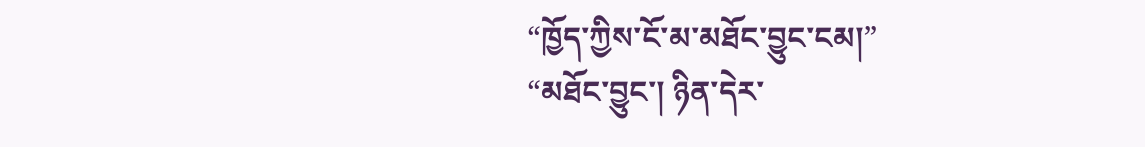“ཁྱོད་ཀྱིས་ངོ་མ་མཐོང་བྱུང་ངམ།”
“མཐོང་བྱུང་། ཉིན་དེར་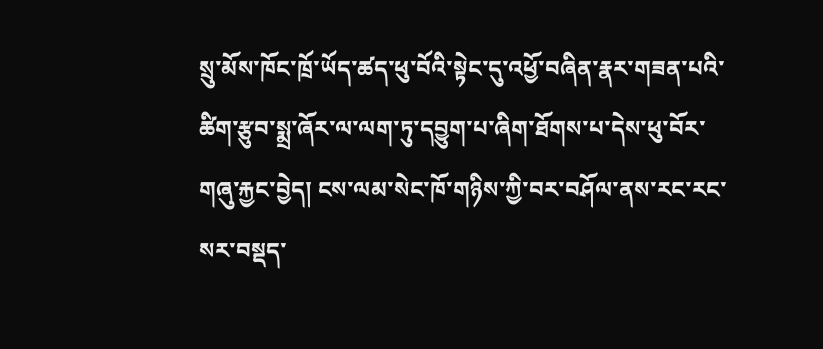སྲུ་མོས་ཁོང་ཁྲོ་ཡོད་ཚད་ཕུ་བོའི་སྟེང་དུ་འཕྱོ་བཞིན་རྣར་གཟན་པའི་ཚིག་རྩུབ་སྨྲ་ཞོར་ལ་ལག་ཏུ་དབྱུག་པ་ཞིག་ཐོགས་པ་དེས་ཕུ་བོར་གཞུ་རྐྱང་བྱེད། ངས་ལམ་སེང་ཁོ་གཉིས་ཀྱི་བར་བཤོལ་ནས་རང་རང་སར་བསྡད་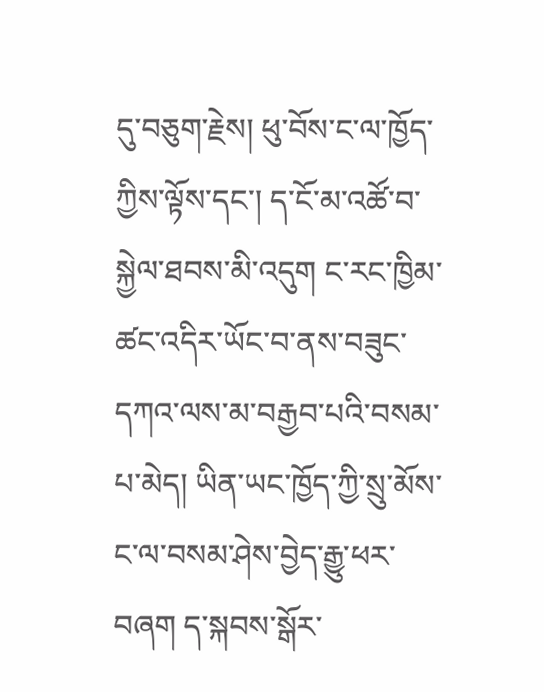དུ་བཅུག་རྗེས། ཕུ་བོས་ང་ལ་ཁྱོད་ཀྱིས་ལྟོས་དང་། ད་ངོ་མ་འཚོ་བ་སྐྱེལ་ཐབས་མི་འདུག ང་རང་ཁྱིམ་ཚང་འདིར་ཡོང་བ་ནས་བཟུང་དཀའ་ལས་མ་བརྒྱབ་པའི་བསམ་པ་མེད། ཡིན་ཡང་ཁྱོད་ཀྱི་སྲུ་མོས་ང་ལ་བསམ་ཤེས་བྱེད་རྒྱུ་ཕར་བཞག ད་སྐབས་སྒོར་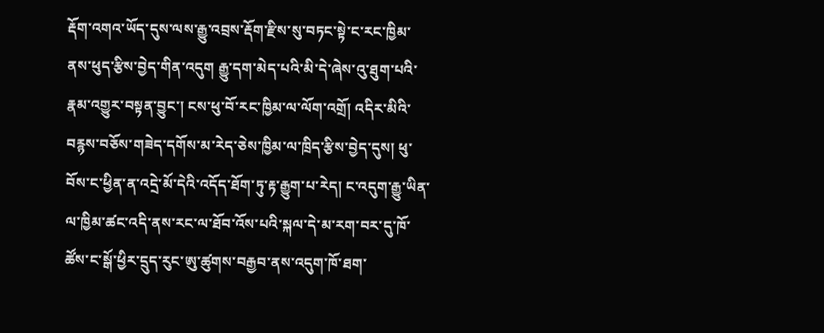རྡོག་འགའ་ཡོད་དུས་ལས་རྒྱུ་འབྲས་རྡོག་རྫིས་སུ་བཏང་སྟེ་ང་རང་ཁྱིམ་ནས་ཕུད་རྩིས་བྱེད་གིན་འདུག རྒྱུ་དག་མེད་པའི་མི་དེ་ཞེས་འུ་ཐུག་པའི་རྣམ་འགྱུར་བསྟན་བྱུང་། ངས་ཕུ་བོ་རང་ཁྱིམ་ལ་ལོག་འགྲོ། འདིར་མིའི་བརྙས་བཅོས་གཟེད་དགོས་མ་རེད་ཅེས་ཁྱིམ་ལ་ཁྲིད་རྩིས་བྱེད་དུས། ཕུ་བོས་ང་ཕྱིན་ན་འདྲེ་མོ་དེའི་འདོད་ཐོག་ཏུ་རྟ་རྒྱུག་པ་རེད། ང་འདུག་རྒྱུ་ཡིན་ལ་ཁྱིམ་ཚང་འདི་ནས་རང་ལ་ཐོབ་འོས་པའི་སྐལ་དེ་མ་རག་བར་དུ་ཁོ་ཚོས་ང་སྒོ་ཕྱིར་དྲུད་རུང་ཨུ་ཚུགས་བརྒྱབ་ནས་འདུག་ཁོ་ཐག་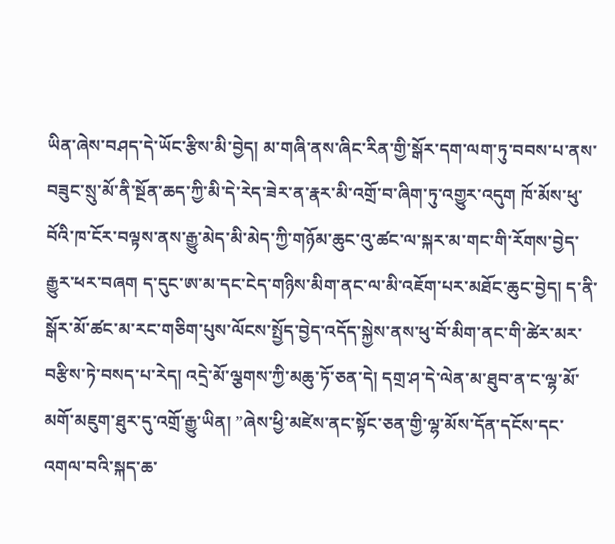ཡིན་ཞེས་བཤད་དེ་ཡོང་རྩིས་མི་བྱེད། མ་གཞི་ནས་ཞིང་རིན་གྱི་སྒོར་དག་ལག་ཏུ་བབས་པ་ནས་བཟུང་སྲུ་མོ་ནི་སྔོན་ཆད་ཀྱི་མི་དེ་རེད་ཟེར་ན་རྣར་མི་འགྲོ་བ་ཞིག་ཏུ་འགྱུར་འདུག ཁོ་མོས་ཕུ་བོའི་ཁ་ངོར་བལྟས་ནས་རྒྱུ་མེད་མི་མེད་ཀྱི་གཉོམ་ཆུང་འུ་ཚང་ལ་སྐར་མ་གང་གི་རོགས་བྱེད་རྒྱུར་ཕར་བཞག ད་དུང་ཨ་མ་དང་ངེད་གཉིས་མིག་ནང་ལ་མི་འཇོག་པར་མཐོང་ཆུང་བྱེད། ད་ནི་སྒོར་མོ་ཚང་མ་རང་གཅིག་པུས་ལོངས་སྤྱོད་བྱེད་འདོད་སྐྱེས་ནས་ཕུ་བོ་མིག་ནང་གི་ཚེར་མར་བརྩིས་ཏེ་བསད་པ་རེད། འདྲེ་མོ་ལྕགས་ཀྱི་མཆུ་ཏོ་ཅན་དེ། དགྲ་ཤ་དེ་ལེན་མ་ཐུབ་ན་ང་ལྷ་མོ་མགོ་མཇུག་ཐུར་དུ་འགྲོ་རྒྱུ་ཡིན། ”ཞེས་ཕྱི་མཛེས་ནང་སྟོང་ཅན་གྱི་ལྷ་མོས་དོན་དངོས་དང་འགལ་བའི་སྐད་ཆ་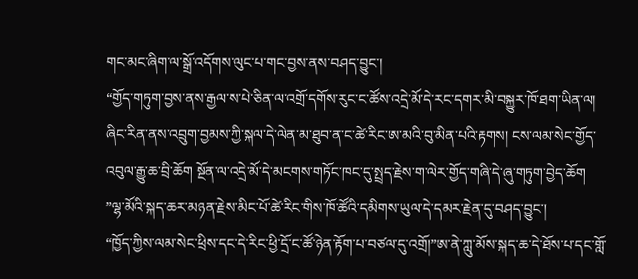གང་མང་ཞིག་ལ་སྒྲོ་འདོགས་ལུང་པ་གང་བྱས་ནས་བཤད་བྱུང་།
“གྱོད་གཏུག་བྱས་ནས་རྒྱལ་ས་པེ་ཅིན་ལ་འགྲོ་དགོས་རུང་ང་ཚོས་འདྲེ་མོ་དེ་རང་དགར་མི་བསྐྱུར་ཁོ་ཐག་ཡིན་ལ། ཞིང་རིན་ནས་འབྲུག་བྱམས་ཀྱི་སྐལ་དེ་ལེན་མ་ཐུབ་ན་ང་ཚེ་རིང་ཨ་མའི་བུ་མིན་པའི་རྟགས། ངས་ལམ་སེང་གྱོད་འབུལ་རྒྱུ་ཆ་བྲི་ཆོག སྔོན་ལ་འདྲེ་མོ་དེ་མངགས་གཏོང་ཁང་དུ་སྤྲད་རྗེས་ག་ལེར་གྱོད་གཞི་དེ་ཞུ་གཏུག་བྱེད་ཆོག ”ལྷ་མོའི་སྐད་ཆར་མཉན་རྗེས་མིང་པོ་ཚེ་རིང་གིས་ཁོ་ཚོའི་དམིགས་ཡུལ་དེ་དམར་རྗེན་དུ་བཤད་བྱུང་།
“ཁྱོད་ཀྱིས་ལམ་སེང་ཕྲིས་དང་དེ་རིང་ཕྱི་དྲོ་ང་ཚོ་ཉེན་རྟོག་པ་བཙལ་དུ་འགྲོ།”ཨ་ནེ་ཀླུ་མོས་སྐད་ཆ་དེ་ཐོས་པ་དང་གློ་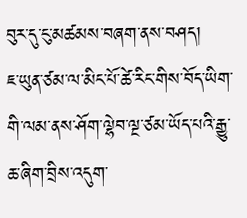བུར་དུ་ངུ་མཚམས་བཞག་ནས་བཤད།
ཇ་ཡུན་ཙམ་ལ་མིང་པོ་ཚེ་རིང་གིས་བོད་ཡིག་གི་ལམ་ནས་ཤོག་ལྷེབ་ལྔ་ཙམ་ཡོད་པའི་རྒྱུ་ཆ་ཞིག་བྲིས་འདུག་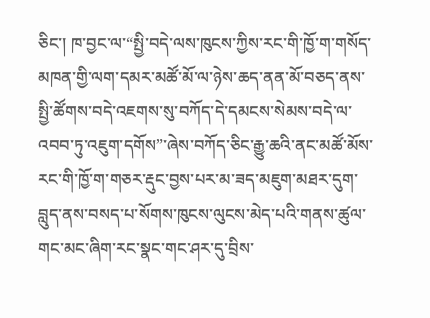ཅིང་། ཁ་བྱང་ལ་“སྤྱི་བདེ་ལས་ཁུངས་ཀྱིས་རང་གི་ཁྱོ་ག་གསོད་མཁན་གྱི་ལག་དམར་མཚོ་མོ་ལ་ཉེས་ཆད་ནན་མོ་བཅད་ནས་སྤྱི་ཚོགས་བདེ་འཇགས་སུ་བཀོད་དེ་དམངས་སེམས་བདེ་ལ་འབབ་ཏུ་འཇུག་དགོས”་ཞེས་བཀོད་ཅིང་རྒྱུ་ཆའི་ནང་མཚོ་མོས་རང་གི་ཁྱོ་ག་གཅར་རྡུང་བྱས་པར་མ་ཟད་མཇུག་མཐར་དུག་བླུད་ནས་བསད་པ་སོགས་ཁུངས་ལུངས་མེད་པའི་གནས་ཚུལ་གང་མང་ཞིག་རང་སྣང་གང་ཤར་དུ་བྲིས་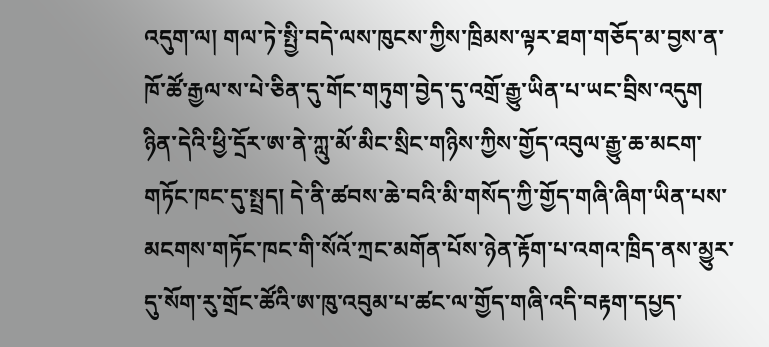འདུག་ལ། གལ་ཏེ་སྤྱི་བདེ་ལས་ཁུངས་ཀྱིས་ཁྲིམས་ལྟར་ཐག་གཅོད་མ་བྱས་ན་ཁོ་ཚོ་རྒྱལ་ས་པེ་ཅིན་དུ་གོང་གཏུག་བྱེད་དུ་འགྲོ་རྒྱུ་ཡིན་པ་ཡང་བྲིས་འདུག
ཉིན་དེའི་ཕྱི་དྲོར་ཨ་ནེ་ཀླུ་མོ་མིང་སྲིང་གཉིས་ཀྱིས་གྱོད་འབུལ་རྒྱུ་ཆ་མངག་གཏོང་ཁང་དུ་སྤྲད། དེ་ནི་ཚབས་ཆེ་བའི་མི་གསོད་ཀྱི་གྱོད་གཞི་ཞིག་ཡིན་པས་མངགས་གཏོང་ཁང་གི་སོའོ་ཀྲང་མགོན་པོས་ཉེན་རྟོག་པ་འགའ་ཁྲིད་ནས་མྱུར་དུ་སོག་རུ་གྲོང་ཚོའི་ཨ་ཁུ་འབུམ་པ་ཚང་ལ་གྱོད་གཞི་འདི་བརྟག་དཔྱད་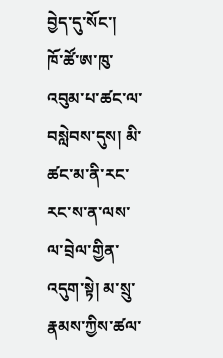བྱེད་དུ་སོང་།
ཁོ་ཚོ་ཨ་ཁུ་འབུམ་པ་ཚང་ལ་བསླེབས་དུས། མི་ཚང་མ་ནི་རང་རང་ས་ན་ལས་ལ་བྲེལ་གྱིན་འདུག་སྟེ། མ་སྲུ་རྣམས་ཀྱིས་ཚལ་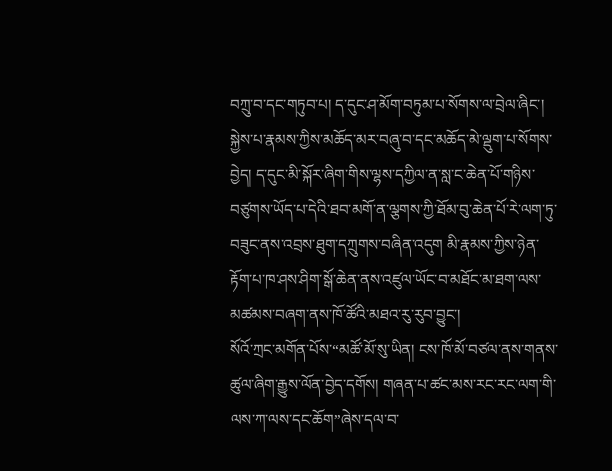བཀྲུ་བ་དང་གཏུབ་པ། ད་དུང་ཤ་མོག་བཏུམ་པ་སོགས་ལ་བྲེལ་ཞིང་། སྐྱེས་པ་རྣམས་ཀྱིས་མཆོད་མར་བཞུ་བ་དང་མཆོད་མེ་ལྡུག་པ་སོགས་བྱེད། ད་དུང་མི་སྐོར་ཞིག་གིས་ལྷས་དཀྱིལ་ན་སླ་ང་ཆེན་པོ་གཉིས་བཙུགས་ཡོད་པ་དེའི་ཐབ་མགོ་ན་ལྕགས་ཀྱི་ཐོམ་བུ་ཆེན་པོ་རེ་ལག་ཏུ་བཟུང་ནས་འབྲས་ཐུག་དཀྲུགས་བཞིན་འདུག མི་རྣམས་ཀྱིས་ཉེན་རྟོག་པ་ཁ་ཤས་ཤིག་སྒོ་ཆེན་ནས་འཛུལ་ཡོང་བ་མཐོང་མ་ཐག་ལས་མཚམས་བཞག་ནས་ཁོ་ཚོའི་མཐའ་རུ་རུབ་བྱུང་།
སོའོ་ཀྲང་མགོན་པོས་“མཚོ་མོ་སུ་ཡིན། ངས་ཁོ་མོ་བཙལ་ནས་གནས་ཚུལ་ཞིག་རྒྱུས་ལོན་བྱེད་དགོས། གཞན་པ་ཚང་མས་རང་རང་ལག་གི་ལས་ཀ་ལས་དང་ཆོག”ཞེས་དལ་བ་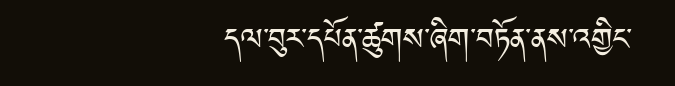དལ་བུར་དཔོན་ཚུགས་ཞིག་བཏོན་ནས་འགྱིང་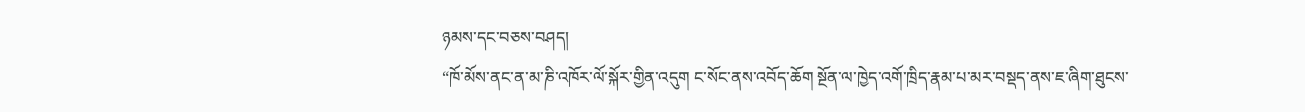ཉམས་དང་བཅས་བཤད།
“ཁོ་མོས་ནང་ན་མ་ཎི་འཁོར་ལོ་སྐོར་གྱིན་འདུག ང་སོང་ནས་འབོད་ཆོག སྔོན་ལ་ཁྱེད་འགོ་ཁྲིད་རྣམ་པ་མར་བསྡད་ནས་ཇ་ཞིག་ཐུངས་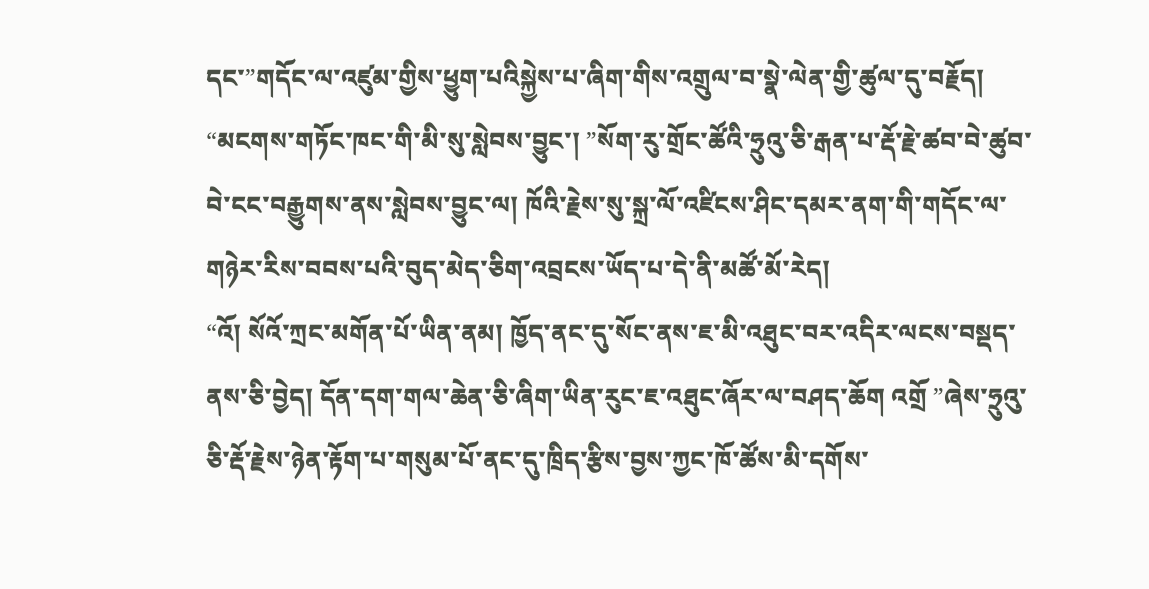དང་”གདོང་ལ་འཛུམ་གྱིས་ཕྱུག་པའིསྐྱེས་པ་ཞིག་གིས་འགྲུལ་བ་སྣེ་ལེན་གྱི་ཚུལ་དུ་བརྗོད།
“མངགས་གཏོང་ཁང་གི་མི་སུ་སླེབས་བྱུང་། ”སོག་རུ་གྲོང་ཚོའི་ཧྲུའུ་ཅི་རྒན་པ་རྡོ་རྗེ་ཚབ་བེ་ཚུབ་བེ་ངང་བརྒྱུགས་ནས་སླེབས་བྱུང་ལ། ཁོའི་རྗེས་སུ་སྐྲ་ལོ་འཛིངས་ཤིང་དམར་ནག་གི་གདོང་ལ་གཉེར་རིས་བབས་པའི་བུད་མེད་ཅིག་འབྲངས་ཡོད་པ་དེ་ནི་མཚོ་མོ་རེད།
“འོ། སོའོ་ཀྲང་མགོན་པོ་ཡིན་ནམ། ཁྱོད་ནང་དུ་སོང་ནས་ཇ་མི་འཐུང་བར་འདིར་ལངས་བསྡད་ནས་ཅི་བྱེད། དོན་དག་གལ་ཆེན་ཅི་ཞིག་ཡིན་རུང་ཇ་འཐུང་ཞོར་ལ་བཤད་ཆོག འགྲོ ”ཞེས་ཧྲུའུ་ཅི་རྡོ་རྗེས་ཉེན་རྟོག་པ་གསུམ་པོ་ནང་དུ་ཁྲིད་རྩིས་བྱས་ཀྱང་ཁོ་ཚོས་མི་དགོས་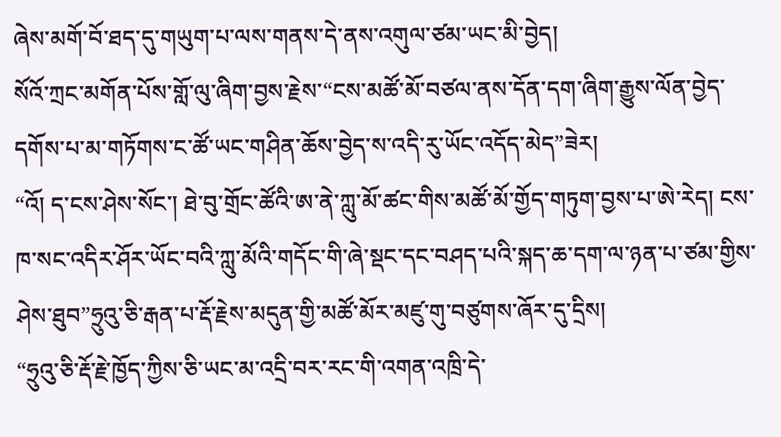ཞེས་མགོ་བོ་ཐད་དུ་གཡུག་པ་ལས་གནས་དེ་ནས་འགུལ་ཙམ་ཡང་མི་བྱེད།
སོའོ་ཀྲང་མགོན་པོས་གློ་ལུ་ཞིག་བྱས་རྗེས་“ངས་མཚོ་མོ་བཙལ་ནས་དོན་དག་ཞིག་རྒྱུས་ལོན་བྱེད་དགོས་པ་མ་གཏོགས་ང་ཚོ་ཡང་གཤིན་ཆོས་བྱེད་ས་འདི་རུ་ཡོང་འདོད་མེད”ཟེར།
“འོ། ད་ངས་ཤེས་སོང་། ཐེ་བུ་གྲོང་ཚོའི་ཨ་ནེ་ཀླུ་མོ་ཚང་གིས་མཚོ་མོ་གྱོད་གཏུག་བྱས་པ་ཨེ་རེད། ངས་ཁ་སང་འདིར་ཤོར་ཡོང་བའི་ཀླུ་མོའི་གདོང་གི་ཞེ་སྡང་དང་བཤད་པའི་སྐད་ཆ་དག་ལ་ཉན་པ་ཙམ་གྱིས་ཤེས་ཐུབ”ཧྲུའུ་ཅི་རྒན་པ་རྡོ་རྗེས་མདུན་གྱི་མཚོ་མོར་མཛུ་གུ་བཙུགས་ཞོར་དུ་དྲིས།
“ཧྲུའུ་ཅི་རྡོ་རྗེ་ཁྱོད་ཀྱིས་ཅི་ཡང་མ་འདྲི་བར་རང་གི་འགན་འཁྲི་དེ་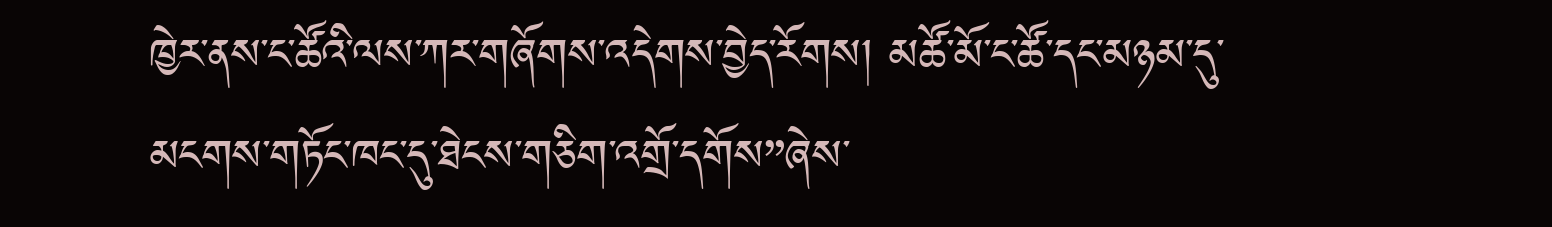ཁྱེར་ནས་ང་ཚོའི་ལས་ཀར་གཞོགས་འདེགས་བྱེད་རོགས། མཚོ་མོ་ང་ཚོ་དང་མཉམ་དུ་མངགས་གཏོང་ཁང་དུ་ཐེངས་གཅིག་འགྲོ་དགོས”ཞེས་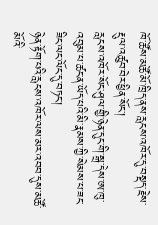ཁོ་ཚོས་མཚོ་མོ་ཁྲིད་ནས་རླངས་འཁོར་དུ་བསྡད་རྗེས་རྡུལ་འཚུབ་བེར་ཕྱིན་སོང་།
རླངས་འཁོར་སོང་ཤུལ་གྱི་ཉེན་དུང་གི་སྒྲ་དེས་ཨ་ཁུ་འབུམ་པ་ཚང་ན་ཡོད་པའི་མི་རྣམས་ཀྱི་སེམས་པ་ཟང་ཟིང་ལང་ལོང་དུ་བཏང་།
ཉེན་རྟོག་པའི་རླངས་འཁོར་ལས་མར་འབབ་དུས་མཚོ་མོའི་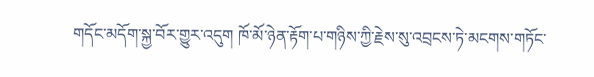གདོང་མདོག་སྐྱ་བོར་གྱུར་འདུག ཁོ་མོ་ཉེན་རྟོག་པ་གཉིས་ཀྱི་རྗེས་སུ་འབྲངས་ཏེ་མངགས་གཏོང་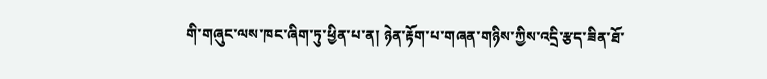གི་གཞུང་ལས་ཁང་ཞིག་ཏུ་ཕྱིན་པ་ན། ཉེན་རྟོག་པ་གཞན་གཉིས་ཀྱིས་འདྲི་རྩད་ཟིན་ཐོ་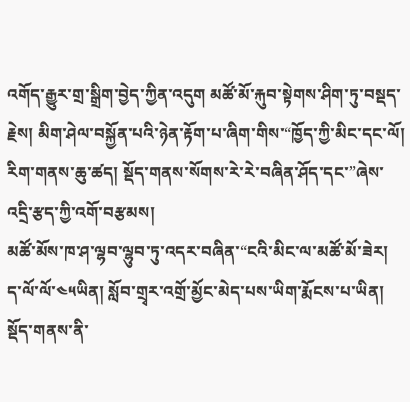འགོད་རྒྱུར་གྲ་སྒྲིག་བྱེད་ཀྱིན་འདུག མཚོ་མོ་རྐུབ་སྟེགས་ཤིག་ཏུ་བསྡད་རྗེས། མིག་ཤེལ་བསྐྱོན་པའི་ཉེན་རྟོག་པ་ཞིག་གིས་“ཁྱོད་ཀྱི་མིང་དང་ལོ། རིག་གནས་ཆུ་ཚད། སྡོད་གནས་སོགས་རེ་རེ་བཞིན་ཤོད་དང་”ཞེས་འདྲི་རྩད་ཀྱི་འགོ་བརྩམས།
མཚོ་མོས་ཁ་ཤ་ལྷབ་ལྷུབ་ཏུ་འདར་བཞིན་“ངའི་མིང་ལ་མཚོ་མོ་ཟེར། ད་ལོ་ལོ་༤༥ཡིན། སློབ་གྲྭར་འགྲོ་མྱོང་མེད་པས་ཡིག་རྨོངས་པ་ཡིན། སྡོད་གནས་ནི་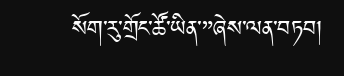སོག་རུ་གྲོང་ཚོ་ཡིན་”ཞེས་ལན་བཏབ།